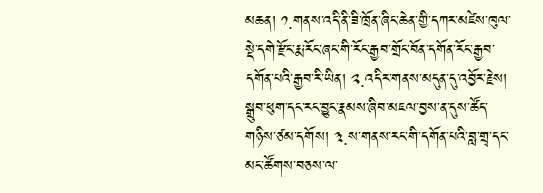མཆན། ༡.གནས་འདི་ནི་ཟི་ཁྲོན་ཞིང་ཆེན་གྱི་དཀར་མཛེས་ཁུལ་སྡེ་དགེ་རྫོང་རྨ་རོང་ཞང་གི་རོང་རྒྱབ་གྲོང་བོན་དགོན་རོང་རྒྱབ་དགོན་པའི་རྒྱབ་རི་ཡིན། ༢.འདིར་གནས་མདུན་དུ་འབྱོར་རྗེས། སྒྲུབ་ཕུག་དང་རང་བྱུང་རྣམས་ཞིབ་མཇལ་བྱས་ན་དུས་ཚོད་གཉིས་ཙམ་དགོས། ༣.ས་གནས་རང་གི་དགོན་པའི་བླ་གྲྭ་དང་མང་ཚོགས་བཅས་ལ་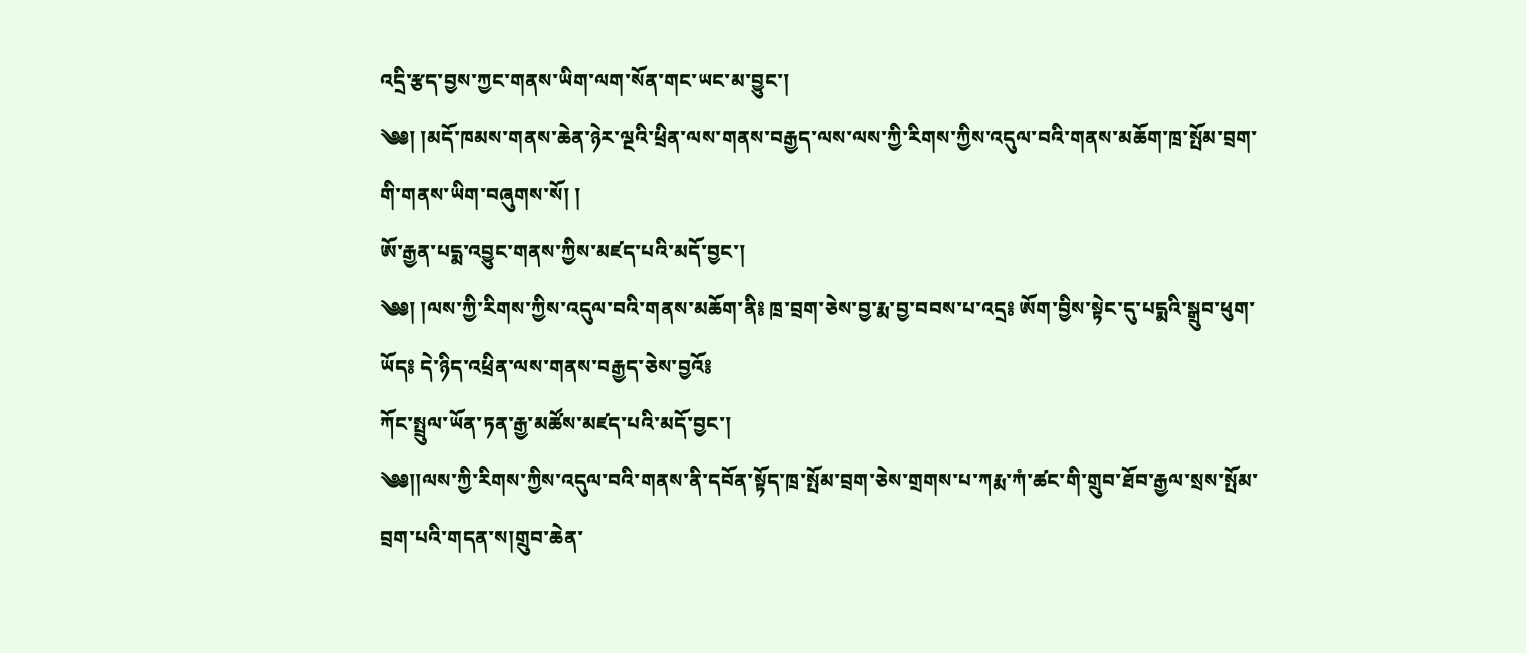འདྲི་རྩད་བྱས་ཀྱང་གནས་ཡིག་ལག་སོན་གང་ཡང་མ་བྱུང་།
༄༅། །མདོ་ཁམས་གནས་ཆེན་ཉེར་ལྔའི་ཕྲིན་ལས་གནས་བརྒྱད་ལས་ལས་ཀྱི་རིགས་ཀྱིས་འདུལ་བའི་གནས་མཆོག་ཁྲ་སྤོམ་བྲག་གི་གནས་ཡིག་བཞུགས་སོ། །
ཨོ་རྒྱན་པདྨ་འབྱུང་གནས་ཀྱིས་མཛད་པའི་མདོ་བྱང་།
༄༅། །ལས་ཀྱི་རིགས་ཀྱིས་འདུལ་བའི་གནས་མཆོག་ནི༔ ཁྲ་བྲག་ཅེས་བྱ་རྨ་བྱ་བབས་པ་འདྲ༔ ཨོག་བྱིས་སྟེང་དུ་པདྨའི་སྒྲུབ་ཕུག་ཡོད༔ དེ་ཉིད་འཕྲིན་ལས་གནས་བརྒྱད་ཅེས་བྱའོ༔
ཀོང་སྤྲུལ་ཡོན་ཏན་རྒྱ་མཚོས་མཛད་པའི་མདོ་བྱང་།
༄༅།།ལས་ཀྱི་རིགས་ཀྱིས་འདུལ་བའི་གནས་ནི་དབོན་སྟོད་ཁྲ་སྤོམ་བྲག་ཅེས་གྲགས་པ་ཀརྨ་ཀཾ་ཚང་གི་གྲུབ་ཐོབ་རྒྱལ་སྲས་སྤོམ་བྲག་པའི་གདན་ས།གྲུབ་ཆེན་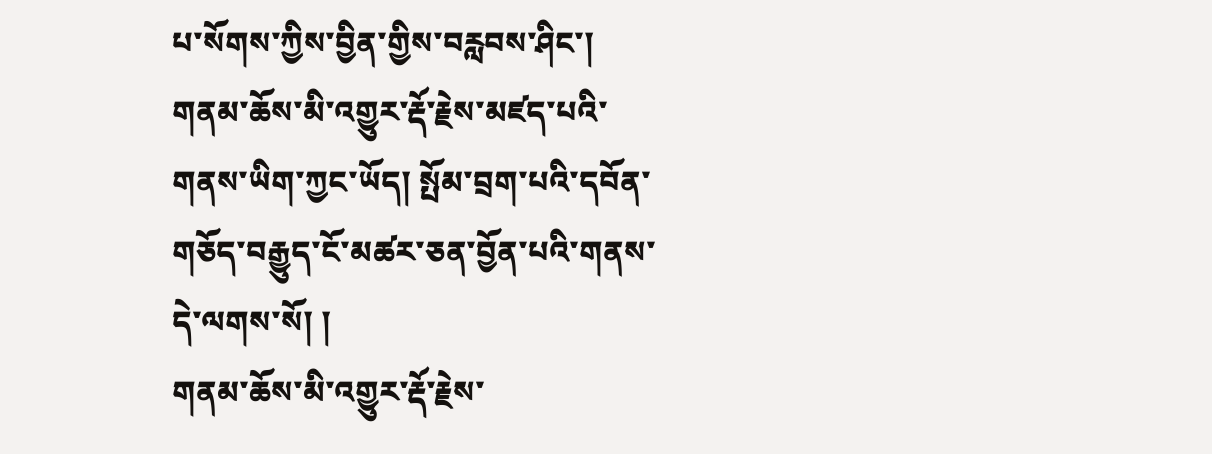པ་སོགས་ཀྱིས་བྱིན་གྱིས་བརླབས་ཤིང་། གནམ་ཆོས་མི་འགྱུར་རྡོ་རྗེས་མཛད་པའི་གནས་ཡིག་ཀྱང་ཡོད། སྤོམ་བྲག་པའི་དབོན་གཅོད་བརྒྱུད་ངོ་མཚར་ཅན་བྱོན་པའི་གནས་དེ་ལགས་སོ། །
གནམ་ཆོས་མི་འགྱུར་རྡོ་རྗེས་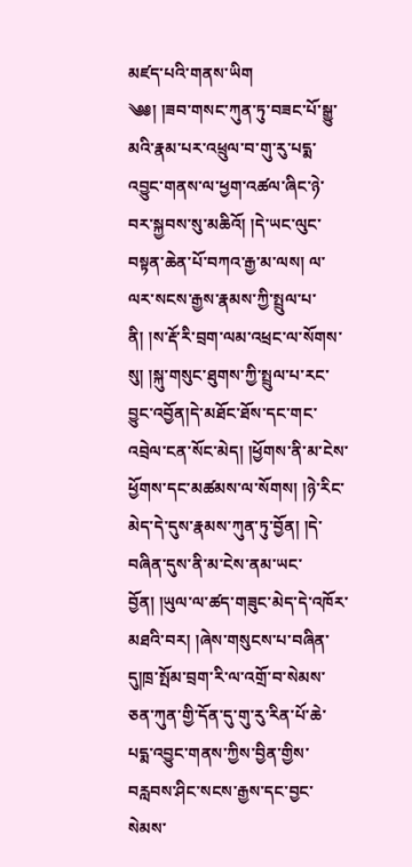མཛད་པའི་གནས་ཡིག
༄༅། །ཟབ་གསང་ཀུན་ཏུ་བཟང་པོ་སྒྱུ་མའི་རྣམ་པར་འཕྲུལ་བ་གུ་རུ་པདྨ་འབྱུང་གནས་ལ་ཕྱག་འཚལ་ཞིང་ཉེ་བར་སྐྱབས་སུ་མཆིའོ། །དེ་ཡང་ལུང་བསྟན་ཆེན་པོ་བཀའ་རྒྱ་མ་ལས། ལ་ལར་སངས་རྒྱས་རྣམས་ཀྱི་སྤྲུལ་པ་ནི། །ས་རྡོ་རི་བྲག་ལམ་འཕྲང་ལ་སོགས་སུ། །སྐུ་གསུང་ཐུགས་ཀྱི་སྤྲུལ་པ་རང་བྱུང་འབྱོན།དེ་མཐོང་ཐོས་དང་གང་འབྲེལ་ངན་སོང་མེད། །ཕྱོགས་ནི་མ་ངེས་ཕྱོགས་དང་མཚམས་ལ་སོགས། །ཉེ་རིང་མེད་དེ་དུས་རྣམས་ཀུན་ཏུ་བྱོན། །དེ་བཞིན་དུས་ནི་མ་ངེས་ནམ་ཡང་བྱོན། །ཡུལ་ལ་ཚད་གཟུང་མེད་དེ་འཁོར་མཐའི་བར། །ཞེས་གསུངས་པ་བཞིན་དུ།ཁྲ་སྤོམ་བྲག་རི་ལ་འགྲོ་བ་སེམས་ཅན་ཀུན་གྱི་དོན་དུ་གུ་རུ་རིན་པོ་ཆེ་པདྨ་འབྱུང་གནས་ཀྱིས་བྱིན་གྱིས་བརླབས་ཤིང་སངས་རྒྱས་དང་བྱང་སེམས་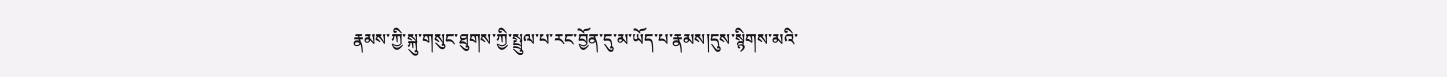རྣམས་ཀྱི་སྐུ་གསུང་ཐུགས་ཀྱི་སྤྲུལ་པ་རང་བྱོན་དུ་མ་ཡོད་པ་རྣམས།དུས་སྙིགས་མའི་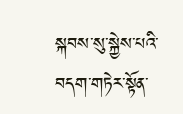སྐབས་སུ་སྐྱེས་པའི་བདག་གཏེར་སྟོན་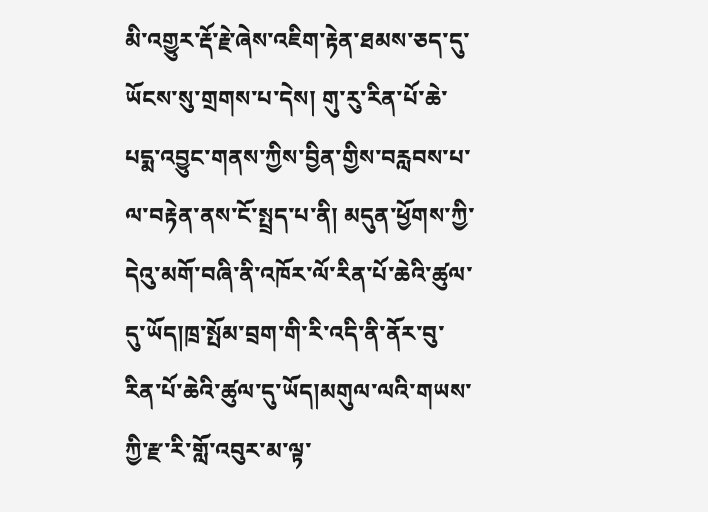མི་འགྱུར་རྡོ་རྗེ་ཞེས་འཇིག་རྟེན་ཐམས་ཅད་དུ་ཡོངས་སུ་གྲགས་པ་དེས། གུ་རུ་རིན་པོ་ཆེ་པདྨ་འབྱུང་གནས་ཀྱིས་བྱིན་གྱིས་བརླབས་པ་ལ་བརྟེན་ནས་ངོ་སྤྲད་པ་ནི། མདུན་ཕྱོགས་ཀྱི་དེའུ་མགོ་བཞི་ནི་འཁོར་ལོ་རིན་པོ་ཆེའི་ཚུལ་དུ་ཡོད།ཁྲ་སྤོམ་བྲག་གི་རི་འདི་ནི་ནོར་བུ་རིན་པོ་ཆེའི་ཚུལ་དུ་ཡོད།མགུལ་ལའི་གཡས་ཀྱི་རྫ་རི་གློ་འབུར་མ་ལྟ་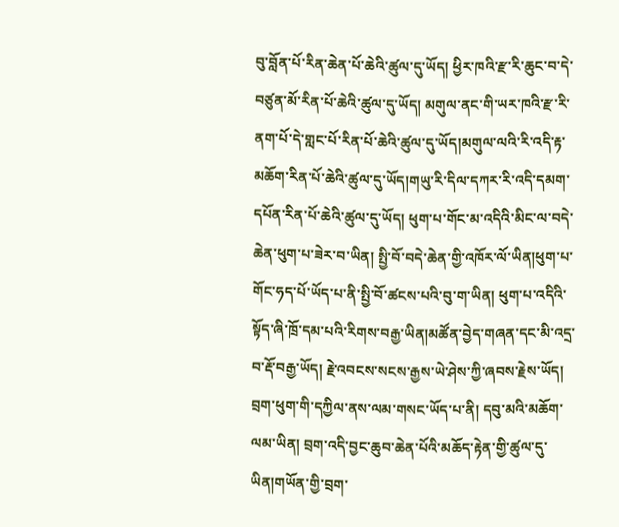བུ་བློན་པོ་རིན་ཆེན་པོ་ཆེའི་ཚུལ་དུ་ཡོད། ཕྱིར་ཁའི་རྫ་རི་ཆུང་བ་དེ་བཙུན་མོ་རིན་པོ་ཆེའི་ཚུལ་དུ་ཡོད། མགུལ་ནང་གི་ཡར་ཁའི་རྫ་རི་ནག་པོ་དེ་གླང་པོ་རིན་པོ་ཆེའི་ཚུལ་དུ་ཡོད།མགུལ་ལའི་རི་འདི་རྟ་མཆོག་རིན་པོ་ཆེའི་ཚུལ་དུ་ཡོད།གཡུ་རི་དིལ་དཀར་རི་འདི་དམག་དཔོན་རིན་པོ་ཆེའི་ཚུལ་དུ་ཡོད། ཕུག་པ་གོང་མ་འདིའི་མིང་ལ་བདེ་ཆེན་ཕུག་པ་ཟེར་བ་ཡིན། སྤྱི་བོ་བདེ་ཆེན་གྱི་འཁོར་ལོ་ཡིན།ཕུག་པ་གོང་ཧད་པོ་ཡོད་པ་ནི་སྤྱི་བོ་ཚངས་པའི་བུ་ག་ཡིན། ཕུག་པ་འདིའི་སྟོད་ཞི་ཁྲོ་དམ་པའི་རིགས་བརྒྱ་ཡིན།མཚོན་བྱེད་གཞན་དང་མི་འདྲ་བ་རྡོ་བརྒྱ་ཡོད། རྗེ་འབངས་སངས་རྒྱས་ཡེ་ཤེས་ཀྱི་ཞབས་རྗེས་ཡོད། བྲག་ཕུག་གི་དཀྱིལ་ནས་ལམ་གསང་ཡོད་པ་ནི། དབུ་མའི་མཆོག་ལམ་ཡིན། བྲག་འདི་བྱང་ཆུབ་ཆེན་པོའི་མཆོད་རྟེན་གྱི་ཚུལ་དུ་ཡིན།གཡོན་གྱི་བྲག་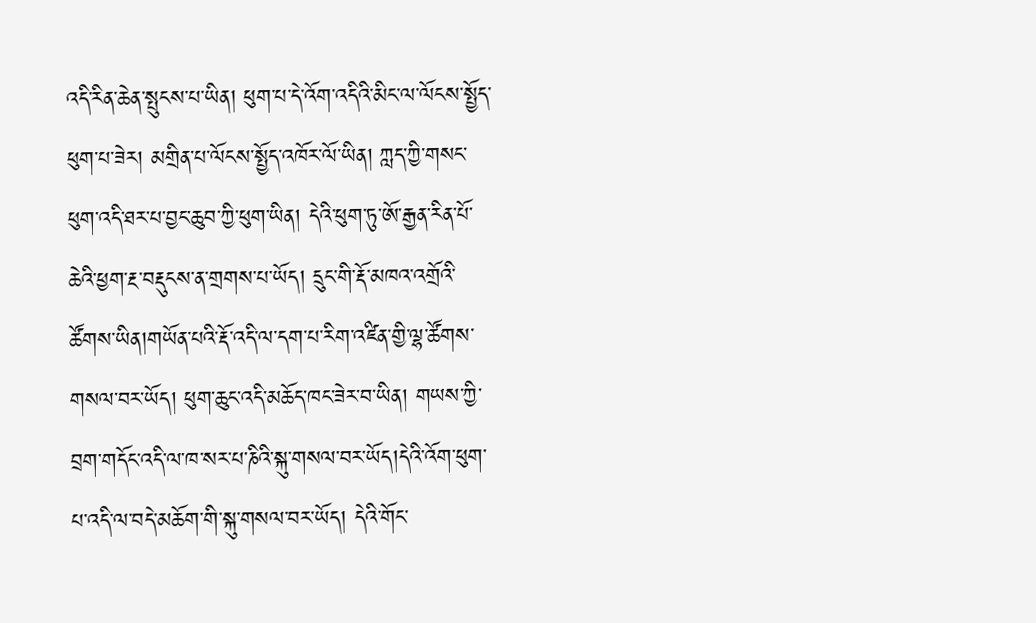འདི་རིན་ཆེན་སྤུངས་པ་ཡིན། ཕུག་པ་དེ་འོག་འདིའི་མིང་ལ་ལོངས་སྤྱོད་ཕུག་པ་ཟེར། མགྲིན་པ་ལོངས་སྤྱོད་འཁོར་ལོ་ཡིན། ཀླད་ཀྱི་གསང་ཕུག་འདི་ཐར་པ་བྱང་ཆུབ་ཀྱི་ཕུག་ཡིན། དེའི་ཕུག་ཏུ་ཨོ་རྒྱན་རིན་པོ་ཆེའི་ཕྱག་རྔ་བརྡུངས་ན་གྲགས་པ་ཡོད། དྲུང་གི་རྡོ་མཁའ་འགྲོའི་ཚོགས་ཡིན།གཡོན་པའི་རྡོ་འདི་ལ་དག་པ་རིག་འཛིན་གྱི་ལྷ་ཚོགས་གསལ་བར་ཡོད། ཕུག་ཆུང་འདི་མཆོད་ཁང་ཟེར་བ་ཡིན། གཡས་ཀྱི་བྲག་གདོང་འདི་ལ་ཁ་སར་པ་ཎིའི་སྐུ་གསལ་བར་ཡོད།དེའི་འོག་ཕུག་པ་འདི་ལ་བདེ་མཆོག་གི་སྐུ་གསལ་བར་ཡོད། དེའི་གོང་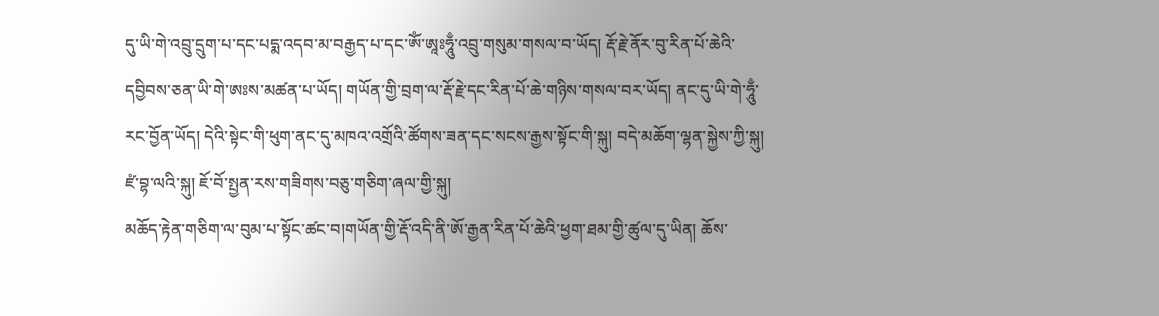དུ་ཡི་གེ་འབྲུ་དྲུག་པ་དང་པདྨ་འདབ་མ་བརྒྱད་པ་དང་ཨོཾ་ཨཱཿཧཱུྃ་འབྲུ་གསུམ་གསལ་བ་ཡོད། རྡོ་རྗེ་ནོར་བུ་རིན་པོ་ཆེའི་དབྱིབས་ཅན་ཡི་གེ་ཨཿས་མཚན་པ་ཡོད། གཡོན་གྱི་བྲག་ལ་རྡོ་རྗེ་དང་རིན་པོ་ཆེ་གཉིས་གསལ་བར་ཡོད། ནང་དུ་ཡི་གེ་ཧཱུྃ་རང་བྱོན་ཡོད། དེའི་སྟེང་གི་ཕུག་ནང་དུ་མཁའ་འགྲོའི་ཚོགས་ཟན་དང་སངས་རྒྱས་སྟོང་གི་སྐུ། བདེ་མཆོག་ལྷན་སྐྱེས་ཀྱི་སྐུ། ཛཾ་བྷ་ལའི་སྐུ། ཇོ་བོ་སྤྱན་རས་གཟིགས་བཅུ་གཅིག་ཞལ་གྱི་སྐུ།
མཆོད་རྟེན་གཅིག་ལ་བུམ་པ་སྟོང་ཚང་བ།གཡོན་གྱི་རྡོ་འདི་ནི་ཨོ་རྒྱན་རིན་པོ་ཆེའི་ཕྱག་ཐམ་གྱི་ཚུལ་དུ་ཡིན། ཆོས་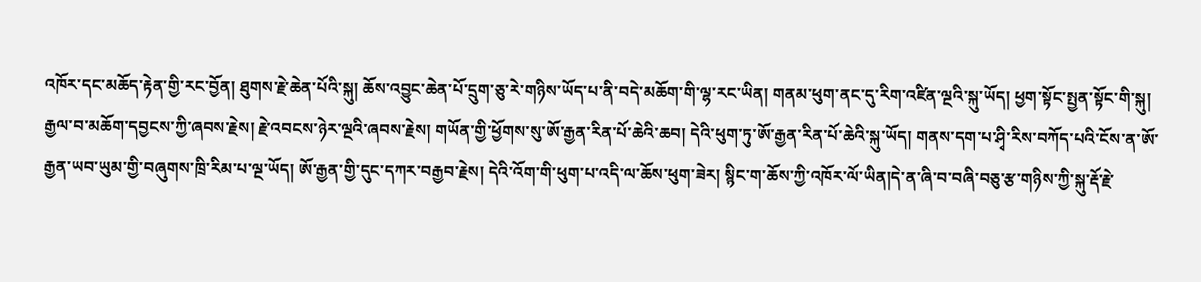འཁོར་དང་མཆོད་རྟེན་གྱི་རང་བྱོན། ཐུགས་རྗེ་ཆེན་པོའི་སྐུ། ཆོས་འབྱུང་ཆེན་པོ་དྲུག་ཅུ་རེ་གཉིས་ཡོད་པ་ནི་བདེ་མཆོག་གི་ལྷ་རང་ཡིན། གནམ་ཕུག་ནང་དུ་རིག་འཛིན་ལྔའི་སྐུ་ཡོད། ཕྱག་སྟོང་སྤྱན་སྟོང་གི་སྐུ། རྒྱལ་བ་མཆོག་དབྱངས་ཀྱི་ཞབས་རྗེས། རྗེ་འབངས་ཉེར་ལྔའི་ཞབས་རྗེས། གཡོན་གྱི་ཕྱོགས་སུ་ཨོ་རྒྱན་རིན་པོ་ཆེའི་ཆབ། དེའི་ཕུག་ཏུ་ཨོ་རྒྱན་རིན་པོ་ཆེའི་སྐུ་ཡོད། གནས་དག་པ་ཤྭི་རིས་བཀོད་པའི་ངོས་ན་ཨོ་རྒྱན་ཡབ་ཡུམ་གྱི་བཞུགས་ཁྲི་རིམ་པ་ལྔ་ཡོད། ཨོ་རྒྱན་གྱི་དུང་དཀར་བརྒྱབ་རྗེས། དེའི་འོག་གི་ཕུག་པ་འདི་ལ་ཆོས་ཕུག་ཟེར། སྙིང་ག་ཆོས་ཀྱི་འཁོར་ལོ་ཡིན།དེ་ན་ཞི་བ་བཞི་བཅུ་རྩ་གཉིས་ཀྱི་སྐུ་རྡོ་རྗེ་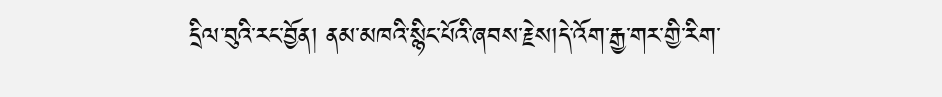དྲིལ་བུའི་རང་བྱོན། ནམ་མཁའི་སྙིང་པོའི་ཞབས་རྗེས།དེ་འོག་རྒྱ་གར་གྱི་རིག་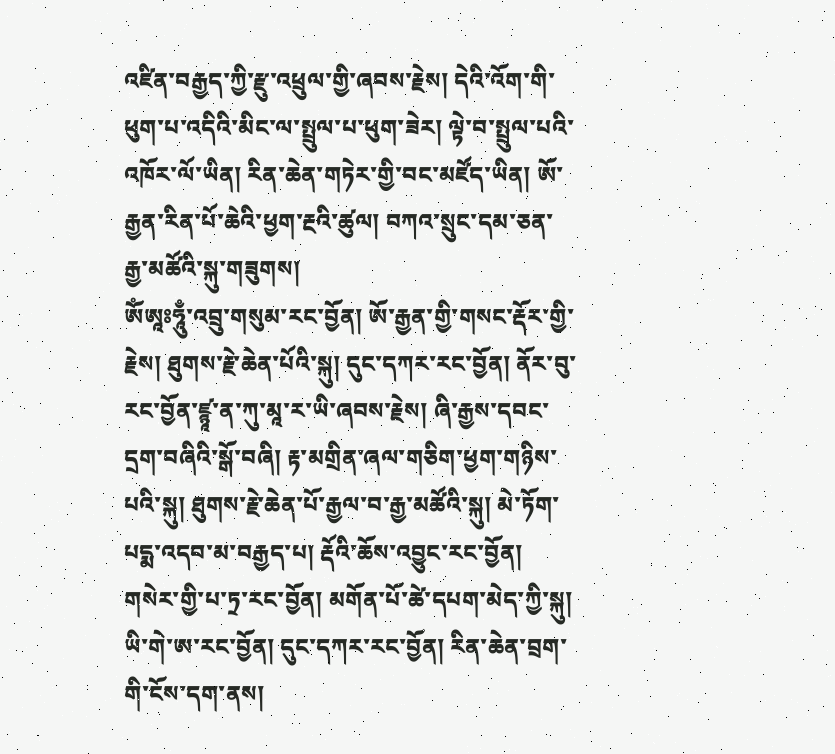འཛིན་བརྒྱད་ཀྱི་རྫུ་འཕྲུལ་གྱི་ཞབས་རྗེས། དེའི་འོག་གི་ཕུག་པ་འདིའི་མིང་ལ་སྤྲུལ་པ་ཕུག་ཟེར། ལྟེ་བ་སྤྲུལ་པའི་འཁོར་ལོ་ཡིན། རིན་ཆེན་གཏེར་གྱི་བང་མཛོད་ཡིན། ཨོ་རྒྱན་རིན་པོ་ཆེའི་ཕྱག་རྔའི་ཚུལ། བཀའ་སྲུང་དམ་ཅན་རྒྱ་མཚོའི་སྐུ་གཟུགས།
ཨོཾཨཱཿཧཱུྃ་འབྲུ་གསུམ་རང་བྱོན། ཨོ་རྒྱན་གྱི་གསང་རྡོར་གྱི་རྗེས། ཐུགས་རྗེ་ཆེན་པོའི་སྐུ། དུང་དཀར་རང་བྱོན། ནོར་བུ་རང་བྱོན་ཛྙཱ་ན་ཀུ་མཱ་ར་ཡི་ཞབས་རྗེས། ཞི་རྒྱས་དབང་དྲག་བཞིའི་སྒོ་བཞི། རྟ་མགྲིན་ཞལ་གཅིག་ཕྱག་གཉིས་པའི་སྐུ། ཐུགས་རྗེ་ཆེན་པོ་རྒྱལ་བ་རྒྱ་མཚོའི་སྐུ། མེ་ཏོག་པདྨ་འདབ་མ་བརྒྱད་པ། རྡོའི་ཆོས་འབྱུང་རང་བྱོན། གསེར་གྱི་པ་ཏྲ་རང་བྱོན། མགོན་པོ་ཚེ་དཔག་མེད་ཀྱི་སྐུ། ཡི་གེ་ཨ་རང་བྱོན། དུང་དཀར་རང་བྱོན། རིན་ཆེན་བྲག་གི་ངོས་དག་ནས།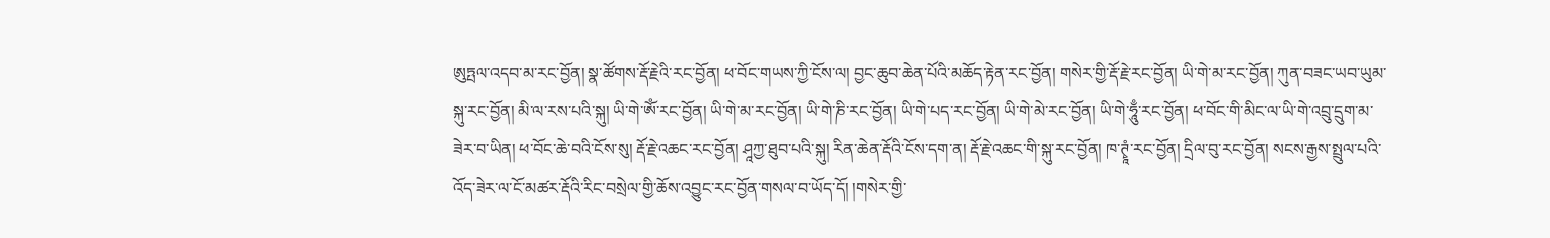ཨུཏྤལ་འདབ་མ་རང་བྱོན། སྣ་ཚོགས་རྡོ་རྗེའི་རང་བྱོན། ཕ་བོང་གཡས་ཀྱི་ངོས་ལ། བྱང་ཆུབ་ཆེན་པོའི་མཆོད་རྟེན་རང་བྱོན། གསེར་གྱི་རྡོ་རྗེ་རང་བྱོན། ཡི་གེ་མ་རང་བྱོན། ཀུན་བཟང་ཡབ་ཡུམ་སྐུ་རང་བྱོན། མི་ལ་རས་པའི་སྐུ། ཡི་གེ་ཨོཾ་རང་བྱོན། ཡི་གེ་མ་རང་བྱོན། ཡི་གེ་ཎི་རང་བྱོན། ཡི་གེ་པད་རང་བྱོན། ཡི་གེ་མེ་རང་བྱོན། ཡི་གེ་ཧཱུྃ་རང་བྱོན། ཕ་བོང་གི་མིང་ལ་ཡི་གེ་འབྲུ་དྲུག་མ་ཟེར་བ་ཡིན། ཕ་བོང་ཆེ་བའི་ངོས་སུ། རྡོ་རྗེ་འཆང་རང་བྱོན། ཤཱཀྱ་ཐུབ་པའི་སྐུ། རིན་ཆེན་རྡོའི་ངོས་དག་ན། རྡོ་རྗེ་འཆང་གི་སྐུ་རང་བྱོན། ཁ་ཊྭཱཾ་རང་བྱོན། དྲིལ་བུ་རང་བྱོན། སངས་རྒྱས་སྤྲུལ་པའི་འོད་ཟེར་ལ་ངོ་མཚར་རྡོའི་རིང་བསྲེལ་གྱི་ཆོས་འབྱུང་རང་བྱོན་གསལ་བ་ཡོད་དོ། །གསེར་གྱི་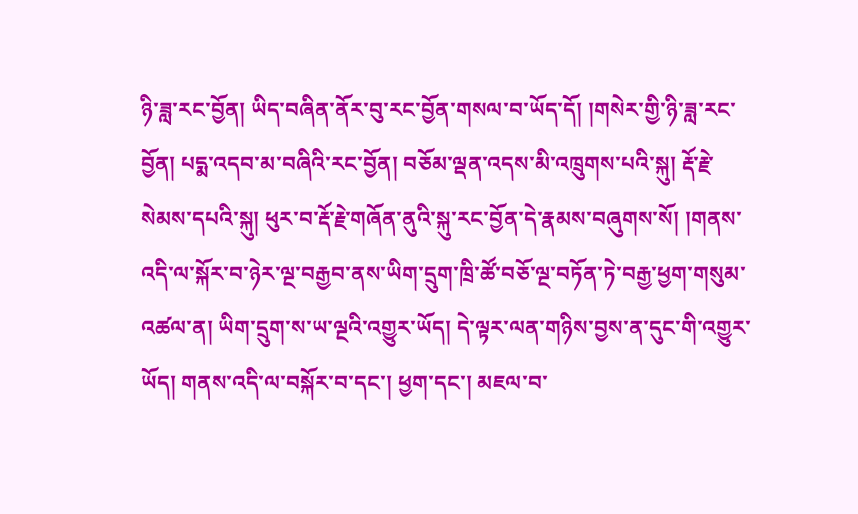ཉི་ཟླ་རང་བྱོན། ཡིད་བཞིན་ནོར་བུ་རང་བྱོན་གསལ་བ་ཡོད་དོ། །གསེར་གྱི་ཉི་ཟླ་རང་བྱོན། པདྨ་འདབ་མ་བཞིའི་རང་བྱོན། བཅོམ་ལྡན་འདས་མི་འཁྲུགས་པའི་སྐུ། རྡོ་རྗེ་སེམས་དཔའི་སྐུ། ཕུར་བ་རྡོ་རྗེ་གཞོན་ནུའི་སྐུ་རང་བྱོན་དེ་རྣམས་བཞུགས་སོ། །གནས་འདི་ལ་སྐོར་བ་ཉེར་ལྔ་བརྒྱབ་ནས་ཡིག་དྲུག་ཁྲི་ཚོ་བཅོ་ལྔ་བཏོན་ཏེ་བརྒྱ་ཕྱག་གསུམ་འཚལ་ན། ཡིག་དྲུག་ས་ཡ་ལྔའི་འགྱུར་ཡོད། དེ་ལྟར་ལན་གཉིས་བྱས་ན་དུང་གི་འགྱུར་ཡོད། གནས་འདི་ལ་བསྐོར་བ་དང་། ཕྱག་དང་། མཇལ་བ་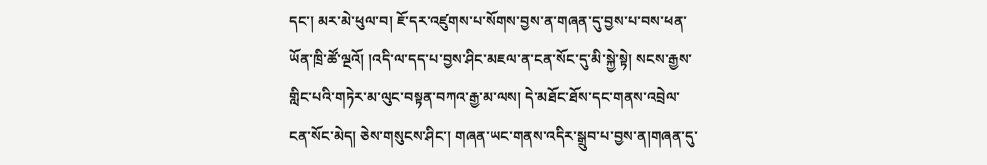དང་། མར་མེ་ཕུལ་བ། ཇོ་དར་འཛུགས་པ་སོགས་བྱས་ན་གཞན་དུ་བྱས་པ་བས་ཕན་ཡོན་ཁྲི་ཚོ་ལྔའོ། །འདི་ལ་དད་པ་བྱས་ཤིང་མཇལ་ན་ངན་སོང་དུ་མི་སྐྱེ་སྟེ། སངས་རྒྱས་གླིང་པའི་གཏེར་མ་ལུང་བསྟན་བཀའ་རྒྱ་མ་ལས། དེ་མཐོང་ཐོས་དང་གནས་འབྲེལ་ངན་སོང་མེད། ཅེས་གསུངས་ཤིང་། གཞན་ཡང་གནས་འདིར་སྒྲུབ་པ་བྱས་ན།གཞན་དུ་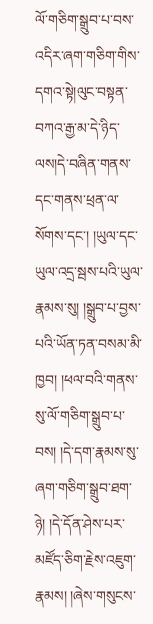ལོ་གཅིག་སྒྲུབ་པ་བས་འདིར་ཞག་གཅིག་གིས་དགའ་སྟེ།ལུང་བསྟན་བཀའ་རྒྱ་མ་དེ་ཉིད་ལས།དེ་བཞིན་གནས་དང་གནས་ཕྲན་ལ་སོགས་དང་། །ཡུལ་དང་ཡུལ་འདྲ་སྦས་པའི་ཡུལ་རྣམས་སུ། །སྒྲུབ་པ་བྱས་པའི་ཡོན་ཏན་བསམ་མི་ཁྱབ། །ཕལ་བའི་གནས་སུ་ལོ་གཅིག་སྒྲུབ་པ་བས། །དེ་དག་རྣམས་སུ་ཞག་གཅིག་སྒྲུབ་ཐག་ཉེ། །དེ་དོན་ཤེས་པར་མཛོད་ཅིག་རྗེས་འཇུག་རྣམས། །ཞེས་གསུངས་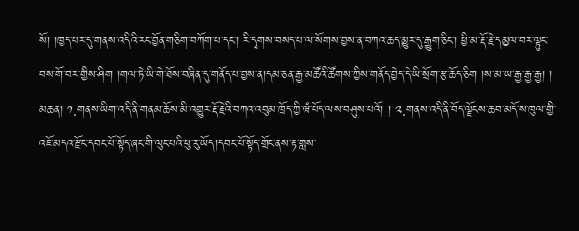སོ། །ཁྱད་པར་དུ་གནས་འདིའི་རང་བྱོན་གཅིག་བཀོག་པ་དང་། རི་དྭགས་བསད་པ་ལ་སོགས་བྱས་ན་བཀའ་ཆད་མྱུར་དུ་རྒྱུག་ཅིང་། ཕྱི་མ་རྡོ་རྗེ་དམྱལ་བར་ལྟུང་བས་གོ་བར་གྱིས་ཤིག །གལ་ཏེ་ཡི་གེ་ཐོས་བཞིན་དུ་གནོད་པ་བྱས་ན།དམ་ཅན་རྒྱ་མཚོའི་ཚོགས་ཀྱིས་གནོད་བྱེད་དེ་ཡི་སྲོག་རྩ་ཆོད་ཅིག །ས་མ་ཡ་རྒྱ་རྒྱ་རྒྱ། །
མཆན། ༡.གནས་ཡིག་འདི་ནི་གནམ་ཆོས་མི་འགྱུར་རྡོ་རྗེའི་བཀའ་འབུམ་ཁྲོད་ཀྱི་ཝཾ་པོད་ལས་བཤུས་པའོ། ། ༢.གནས་འདི་ནི་བོད་ལྗོངས་ཆབ་མདོ་ས་ཁུལ་གྱི་འཇོ་མདའ་རྫོང་དབང་པོ་སྟོད་ཞང་གི་ལུང་པའི་ཕུ་རུ་ཡོད།དབང་པོ་སྟོད་གྲོང་ནས་རྟ་གླས་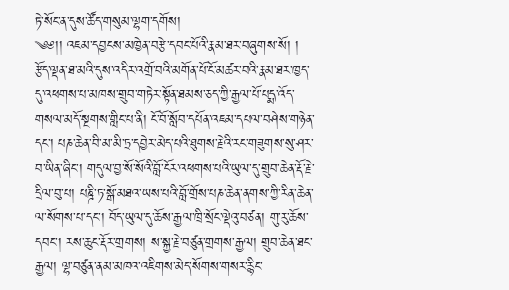ཏེ་སོང་ན་དུས་ཚོད་གསུམ་ལྷག་དགོས།
༄༅།། འཇམ་དབྱངས་མཁྱེན་བརྩེ་དབང་པོའི་རྣམ་ཐར་བཞུགས་སོ། །
རྩོད་ལྡན་ཐ་མའི་དུས་འདིར་འགྲོ་བའི་མགོན་པོ་ངོ་མཚར་བའི་རྣམ་ཐར་ཁྱད་དུ་འཕགས་པ་མཁས་གྲུབ་གཏེར་སྟོན་ཐམས་ཅད་ཀྱི་རྒྱལ་པོ་པདྨ་འོད་གསལ་མདོ་སྔགས་གླིང་པ་ནི། ངོ་བོ་སློབ་དཔོན་འཇམ་དཔལ་བཤེས་གཉེན་དང་། པཎ་ཆེན་བི་མ་མི་ཏྲ་དབྱེར་མེད་པའི་ཐུགས་རྗེའི་རང་གཟུགས་སུ་ཤར་བ་ཡིན་ཞིང་། གདུལ་བྱ་སོ་སོའི་བློ་ངོར་འཕགས་པའི་ཡུལ་དུ་གྲུབ་ཆེན་རྡོ་རྗེ་དྲིལ་བུ་པ། པཎྜི་ཏ་སྒོ་མཐའ་ཡས་པའི་བློ་གྲོས་པཎ་ཆེན་ནགས་ཀྱི་རིན་ཆེན་ལ་སོགས་པ་དང་། བོད་ཡུལ་དུ་ཆོས་རྒྱལ་ཁྲི་སྲོང་ལྡེའུ་བཙན། གུ་རུ་ཆོས་དབང་། རས་ཆུང་རྡོར་གྲགས། ས་སྐྱ་རྗེ་བཙུན་གྲགས་རྒྱལ། གྲུབ་ཆེན་ཐང་རྒྱལ། ལྷ་བཙུན་ནམ་མཁའ་འཇིགས་མེད་སོགས་གསར་རྙིང་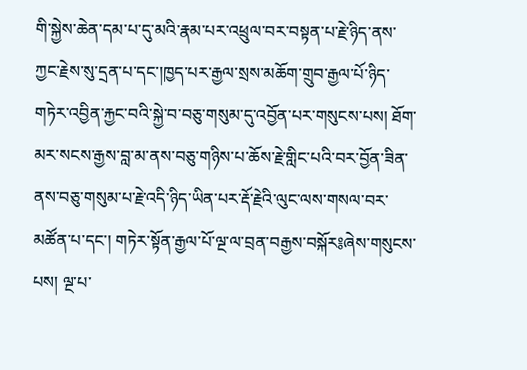གི་སྐྱེས་ཆེན་དམ་པ་དུ་མའི་རྣམ་པར་འཕྲུལ་བར་བསྟན་པ་རྗེ་ཉིད་ནས་ཀྱང་རྗེས་སུ་དྲན་པ་དང་།ཁྱད་པར་རྒྱལ་སྲས་མཆོག་གྲུབ་རྒྱལ་པོ་ཉིད་གཏེར་འབྱིན་རྐྱང་བའི་སྐྱེ་བ་བཅུ་གསུམ་དུ་འབྱོན་པར་གསུངས་པས། ཐོག་མར་སངས་རྒྱས་བླ་མ་ནས་བཅུ་གཉིས་པ་ཆོས་རྗེ་གླིང་པའི་བར་བྱོན་ཟིན་ནས་བཅུ་གསུམ་པ་རྗེ་འདི་ཉིད་ཡིན་པར་རྡོ་རྗེའི་ལུང་ལས་གསལ་བར་མཚོན་པ་དང་། གཏེར་སྟོན་རྒྱལ་པོ་ལྔ་ལ་བྲན་བརྒྱས་བསྐོར༔ཞེས་གསུངས་པས། ལྔ་པ་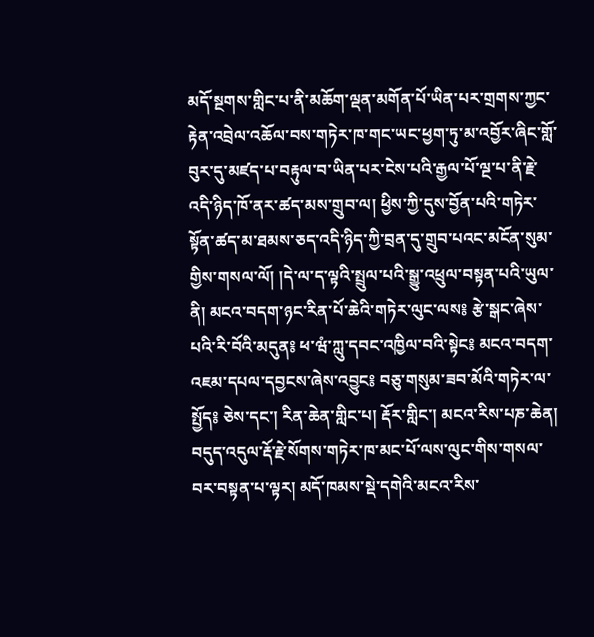མདོ་སྔགས་གླིང་པ་ནི་མཆོག་ལྡན་མགོན་པོ་ཡིན་པར་གྲགས་ཀྱང་རྟེན་འབྲེལ་འཆོལ་བས་གཏེར་ཁ་གང་ཡང་ཕྱག་ཏུ་མ་འབྱོར་ཞིང་གློ་བུར་དུ་མཛད་པ་བརྟུལ་བ་ཡིན་པར་ངེས་པའི་རྒྱལ་པོ་ལྔ་པ་ནི་རྗེ་འདི་ཉིད་ཁོ་ནར་ཚད་མས་གྲུབ་ལ། ཕྱིས་ཀྱི་དུས་བྱོན་པའི་གཏེར་སྟོན་ཚད་མ་ཐམས་ཅད་འདི་ཉིད་ཀྱི་བྲན་དུ་གྲུབ་པའང་མངོན་སུམ་གྱིས་གསལ་ལོ། །དེ་ལ་ད་ལྟའི་སྤྲུལ་པའི་སྒྱུ་འཕྲུལ་བསྟན་པའི་ཡུལ་ནི། མངའ་བདག་ཉང་རིན་པོ་ཆེའི་གཏེར་ལུང་ལས༔ རྩེ་སྒང་ཞེས་པའི་རི་བོའི་མདུན༔ ཕ་ཝཾ་ཀླུ་དབང་འཁྱིལ་བའི་སྟེང༔ མངའ་བདག་འཇམ་དཔལ་དབྱངས་ཞེས་འབྱུང༔ བཅུ་གསུམ་ཟབ་མོའི་གཏེར་ལ་སྤྱོད༔ ཅེས་དང་། རིན་ཆེན་གླིང་པ། རྡོར་གླིང་། མངའ་རིས་པཎ་ཆེན། བདུད་འདུལ་རྡོ་རྗེ་སོགས་གཏེར་ཁ་མང་པོ་ལས་ལུང་གིས་གསལ་བར་བསྟན་པ་ལྟར། མདོ་ཁམས་སྡེ་དགེའི་མངའ་རིས་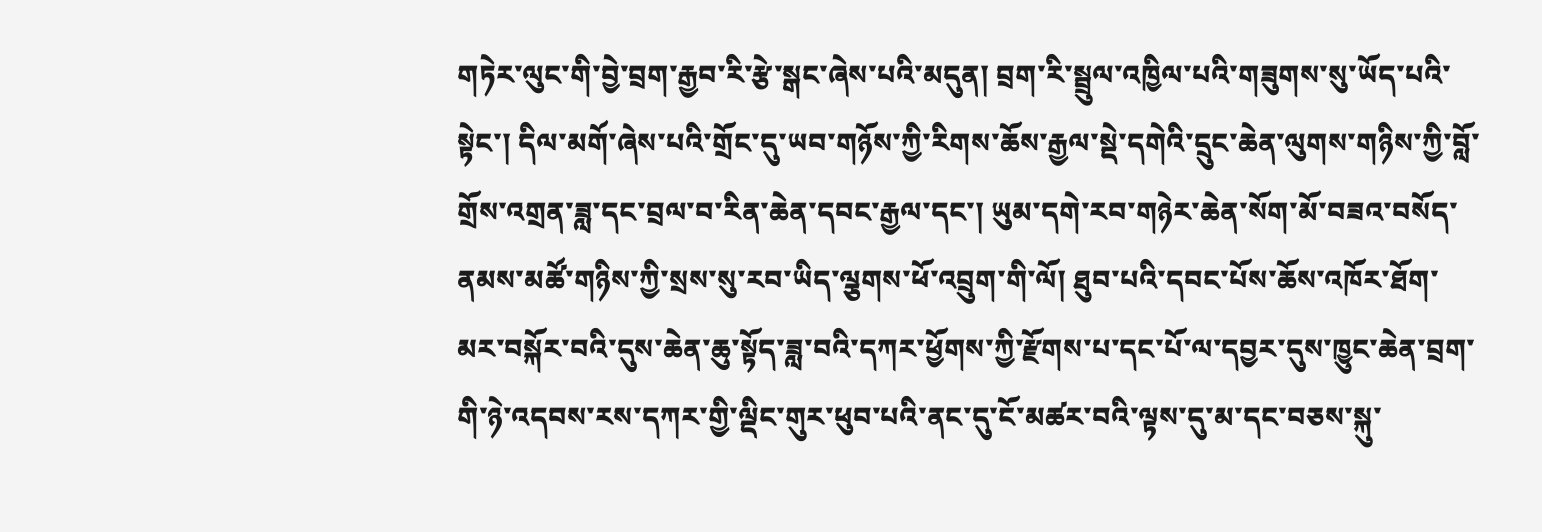གཏེར་ལུང་གི་བྱེ་བྲག་རྒྱབ་རི་རྩེ་སྒང་ཞེས་པའི་མདུན། བྲག་རི་སྦྲུལ་འཁྱིལ་པའི་གཟུགས་སུ་ཡོད་པའི་སྟེང་། དིལ་མགོ་ཞེས་པའི་གྲོང་དུ་ཡབ་གཉོས་ཀྱི་རིགས་ཆོས་རྒྱལ་སྡེ་དགེའི་དྲུང་ཆེན་ལུགས་གཉིས་ཀྱི་བློ་གྲོས་འགྲན་ཟླ་དང་བྲལ་བ་རིན་ཆེན་དབང་རྒྱལ་དང་། ཡུམ་དགེ་རབ་གཉེར་ཆེན་སོག་མོ་བཟའ་བསོད་ནམས་མཚོ་གཉིས་ཀྱི་སྲས་སུ་རབ་ཡིད་ལྕགས་ཕོ་འབྲུག་གི་ལོ། ཐུབ་པའི་དབང་པོས་ཆོས་འཁོར་ཐོག་མར་བསྐོར་བའི་དུས་ཆེན་ཆུ་སྟོད་ཟླ་བའི་དཀར་ཕྱོགས་ཀྱི་རྫོགས་པ་དང་པོ་ལ་དབྱར་དུས་ཁྱུང་ཆེན་བྲག་གི་ཉེ་འདབས་རས་དཀར་གྱི་ལྡིང་གུར་ཕུབ་པའི་ནང་དུ་ངོ་མཚར་བའི་ལྟས་དུ་མ་དང་བཅས་སྐུ་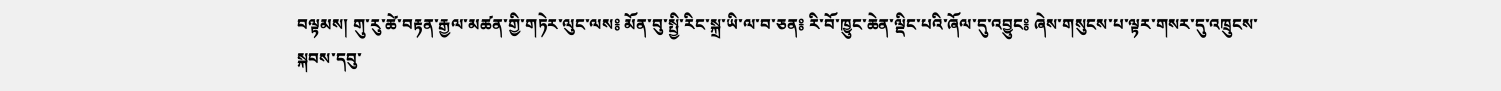བལྟམས། གུ་རུ་ཚེ་བརྟན་རྒྱལ་མཚན་གྱི་གཏེར་ལུང་ལས༔ མོན་བུ་སྤྱི་རིང་སྐྲ་ཡི་ལ་བ་ཅན༔ རི་བོ་ཁྱུང་ཆེན་ལྡིང་པའི་ཞོལ་དུ་འབྱུང༔ ཞེས་གསུངས་པ་ལྟར་གསར་དུ་འཁྲུངས་སྐབས་དབུ་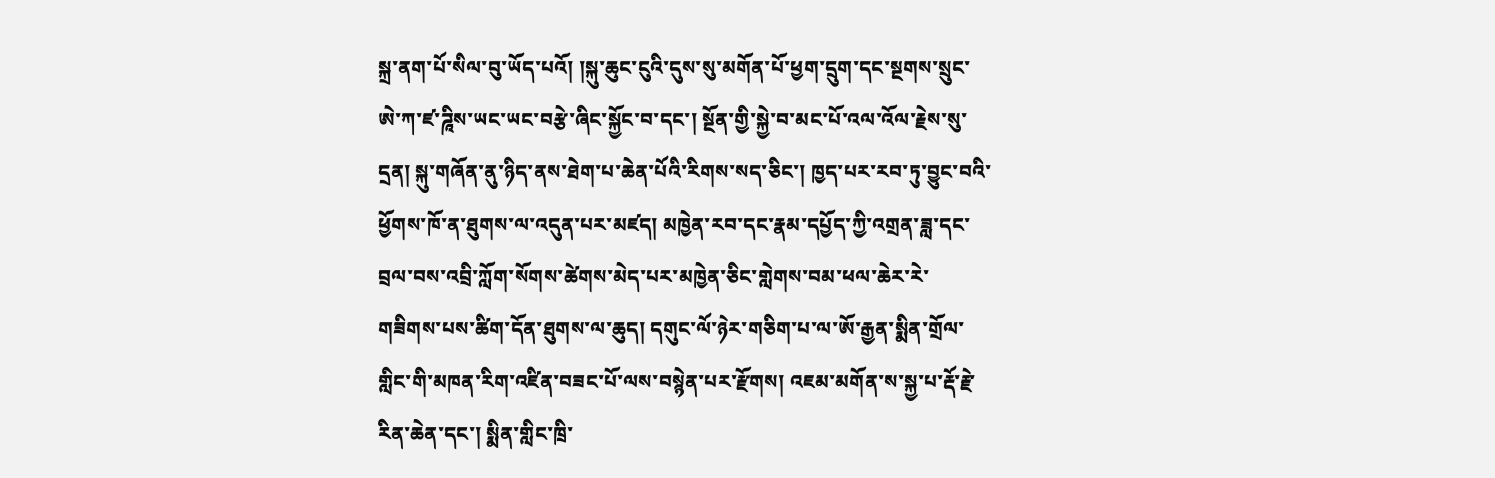སྐྲ་ནག་པོ་སིལ་བུ་ཡོད་པའོ། །སྐུ་ཆུང་ངུའི་དུས་སུ་མགོན་པོ་ཕྱག་དྲུག་དང་སྔགས་སྲུང་ཨེ་ཀ་ཛ་ཌཱིས་ཡང་ཡང་བརྩེ་ཞིང་སྐྱོང་བ་དང་། སྔོན་གྱི་སྐྱེ་བ་མང་པོ་འལ་འོལ་རྗེས་སུ་དྲན། སྐུ་གཞོན་ནུ་ཉིད་ནས་ཐེག་པ་ཆེན་པོའི་རིགས་སད་ཅིང་། ཁྱད་པར་རབ་ཏུ་བྱུང་བའི་ཕྱོགས་ཁོ་ན་ཐུགས་ལ་འདུན་པར་མཛད། མཁྱེན་རབ་དང་རྣམ་དཔྱོད་ཀྱི་འགྲན་ཟླ་དང་བྲལ་བས་འབྲི་ཀློག་སོགས་ཚེགས་མེད་པར་མཁྱེན་ཅིང་གླེགས་བམ་ཕལ་ཆེར་རེ་གཟིགས་པས་ཚིག་དོན་ཐུགས་ལ་ཆུད། དགུང་ལོ་ཉེར་གཅིག་པ་ལ་ཨོ་རྒྱན་སྨིན་གྲོལ་གླིང་གི་མཁན་རིག་འཛིན་བཟང་པོ་ལས་བསྙེན་པར་རྫོགས། འཇམ་མགོན་ས་སྐྱ་པ་རྡོ་རྗེ་རིན་ཆེན་དང་། སྨིན་གླིང་ཁྲི་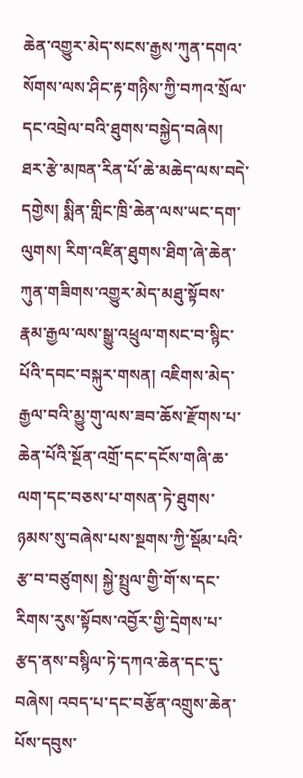ཆེན་འགྱུར་མེད་སངས་རྒྱས་ཀུན་དགའ་སོགས་ལས་ཤིང་རྟ་གཉིས་ཀྱི་བཀའ་སྲོལ་དང་འབྲེལ་བའི་ཐུགས་བསྐྱེད་བཞེས། ཐར་རྩེ་མཁན་རིན་པོ་ཆེ་མཆེད་ལས་བདེ་དགྱེས། སྨིན་གླིང་ཁྲི་ཆེན་ལས་ཡང་དག་ལུགས། རིག་འཛིན་ཐུགས་ཐིག་ཞེ་ཆེན་ཀུན་གཟིགས་འགྱུར་མེད་མཐུ་སྟོབས་རྣམ་རྒྱལ་ལས་སྒྱུ་འཕྲུལ་གསང་བ་སྙིང་པོའི་དབང་བསྐུར་གསན། འཇིགས་མེད་རྒྱལ་བའི་མྱུ་གུ་ལས་ཟབ་ཆོས་རྫོགས་པ་ཆེན་པོའི་སྔོན་འགྲོ་དང་དངོས་གཞི་ཆ་ལག་དང་བཅས་པ་གསན་ཏེ་ཐུགས་ཉམས་སུ་བཞེས་པས་སྔགས་ཀྱི་སྡོམ་པའི་རྩ་བ་བཙུགས། སྐྱེ་སྤྲུལ་གྱི་གོ་ས་དང་རིགས་རུས་སྟོབས་འབྱོར་གྱི་དྲེགས་པ་རྩད་ནས་བསྙིལ་ཏེ་དཀའ་ཆེན་དང་དུ་བཞེས། འབད་པ་དང་བརྩོན་འགྲུས་ཆེན་པོས་དབུས་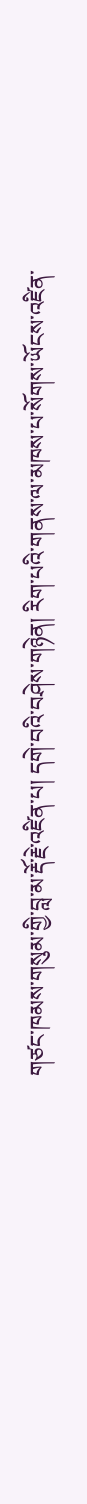གཙང་ཁམས་གསུམ་གྱི་བླ་མ་རྡོ་རྗེ་འཛིན་པ། དགེ་བའི་བཤེས་གཉེན། རིག་པའི་གནས་ལ་མཁས་པ་སོགས་ཡོངས་འཛིན་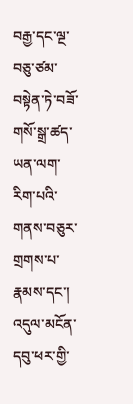བརྒྱ་དང་ལྔ་བཅུ་ཙམ་བསྟེན་ཏེ་བཟོ་གསོ་སྒྲ་ཚད་ཡན་ལག་རིག་པའི་གནས་བཅུར་གྲགས་པ་རྣམས་དང་། འདུལ་མངོན་དབུ་ཕར་གྱི་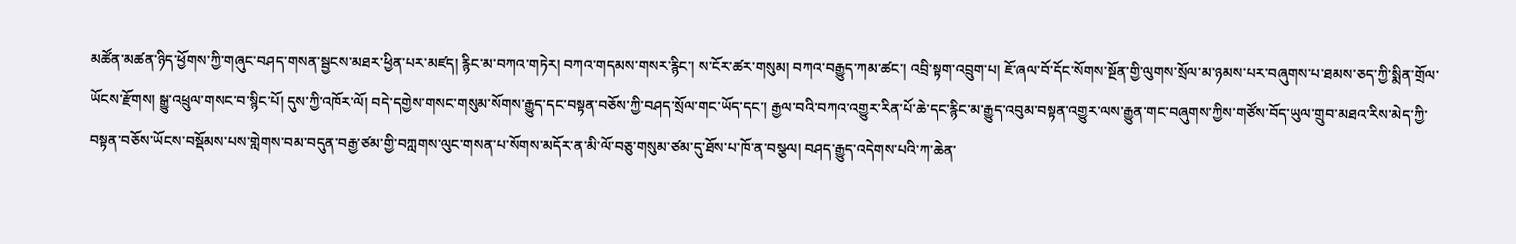མཚོན་མཚན་ཉིད་ཕྱོགས་ཀྱི་གཞུང་བཤད་གསན་སྦྱངས་མཐར་ཕྱིན་པར་མཛད། རྙིང་མ་བཀའ་གཏེར། བཀའ་གདམས་གསར་རྙིང་། ས་ངོར་ཚར་གསུམ། བཀའ་བརྒྱུད་ཀམ་ཚང་། འབྲི་སྟག་འབྲུག་པ། ཇོ་ཞལ་བོ་དོང་སོགས་སྔོན་གྱི་ལུགས་སྲོལ་མ་ཉམས་པར་བཞུགས་པ་ཐམས་ཅད་ཀྱི་སྨིན་གྲོལ་ཡོངས་རྫོགས། སྒྱུ་འཕྲུལ་གསང་བ་སྙིང་པོ། དུས་ཀྱི་འཁོར་ལོ། བདེ་དགྱེས་གསང་གསུམ་སོགས་རྒྱུད་དང་བསྟན་བཅོས་ཀྱི་བཤད་སྲོལ་གང་ཡོད་དང་། རྒྱལ་བའི་བཀའ་འགྱུར་རིན་པོ་ཆེ་དང་རྙིང་མ་རྒྱུད་འབུམ་བསྟན་འགྱུར་ལས་རྒྱུན་གང་བཞུགས་ཀྱིས་གཙོས་བོད་ཡུལ་གྲུབ་མཐའ་རིས་མེད་ཀྱི་བསྟན་བཅོས་ཡོངས་བསྡོམས་པས་གླེགས་བམ་བདུན་བརྒྱ་ཙམ་གྱི་བཀླགས་ལུང་གསན་པ་སོགས་མདོར་ན་མི་ལོ་བཅུ་གསུམ་ཙམ་དུ་ཐོས་པ་ཁོ་ན་བསྩལ། བཤད་རྒྱུད་འདེགས་པའི་ཀ་ཆེན་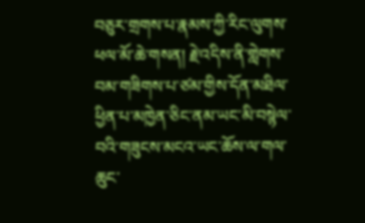བཅུར་གྲགས་པ་རྣམས་ཀྱི་རིང་ལུགས་ཕལ་མོ་ཆེ་གསན། རྗེ་འདིས་ནི་གླེགས་བམ་གཟིགས་པ་ཙམ་གྱིས་དོན་མཐིལ་ཕྱིན་པ་མཁྱེན་ཅིང་ནམ་ཡང་མི་བསྙེལ་བའི་གཟུངས་མངའ་ཡང་ཆོས་ལ་གལ་ཆུང་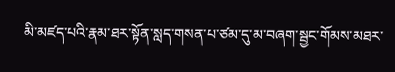མི་མཛད་པའི་རྣམ་ཐར་སྟོན་སླད་གསན་པ་ཙམ་དུ་མ་བཞག་སྦྱང་གོམས་མཐར་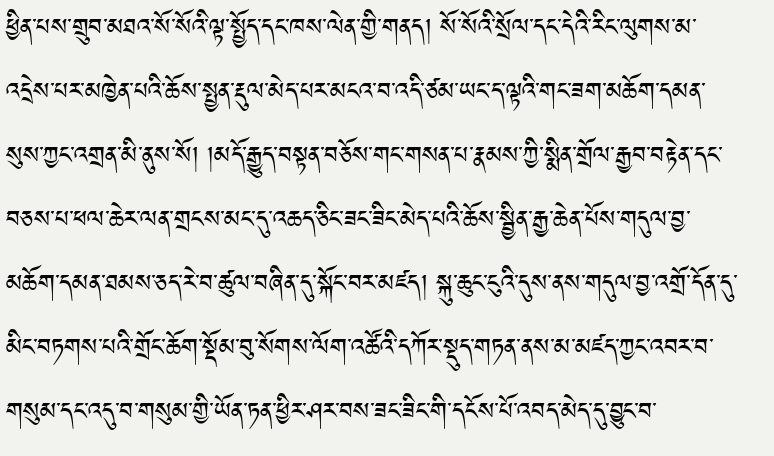ཕྱིན་པས་གྲུབ་མཐའ་སོ་སོའི་ལྟ་སྤྱོད་དང་ཁས་ལེན་གྱི་གནད། སོ་སོའི་སྲོལ་དང་དེའི་རིང་ལུགས་མ་འདྲེས་པར་མཁྱེན་པའི་ཆོས་སྤྱན་རྡུལ་མེད་པར་མངའ་བ་འདི་ཙམ་ཡང་ད་ལྟའི་གང་ཟག་མཆོག་དམན་སུས་ཀྱང་འགྲན་མི་ནུས་སོ། །མདོ་རྒྱུད་བསྟན་བཅོས་གང་གསན་པ་རྣམས་ཀྱི་སྨིན་གྲོལ་རྒྱབ་བརྟེན་དང་བཅས་པ་ཕལ་ཆེར་ལན་གྲངས་མང་དུ་འཆད་ཅིང་ཟང་ཟིང་མེད་པའི་ཆོས་སྦྱིན་རྒྱ་ཆེན་པོས་གདུལ་བྱ་མཆོག་དམན་ཐམས་ཅད་རེ་བ་ཚུལ་བཞིན་དུ་སྐོང་བར་མཛད། སྐུ་ཆུང་ངུའི་དུས་ནས་གདུལ་བྱ་འགྲོ་དོན་དུ་མིང་བཏགས་པའི་གྲོང་ཆོག་སྡོམ་བུ་སོགས་ལོག་འཚོའི་དཀོར་སྡུད་གཏན་ནས་མ་མཛད་ཀྱང་འབར་བ་གསུམ་དང་འདུ་བ་གསུམ་གྱི་ཡོན་ཏན་ཕྱིར་ཤར་བས་ཟང་ཟིང་གི་དངོས་པོ་འབད་མེད་དུ་བྱུང་བ་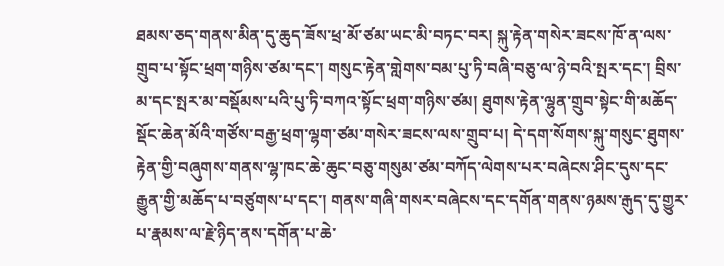ཐམས་ཅད་གནས་མིན་དུ་ཆུད་ཟོས་ཕྲ་མོ་ཙམ་ཡང་མི་བཏང་བར། སྐུ་རྟེན་གསེར་ཟངས་ཁོ་ན་ལས་གྲུབ་པ་སྟོང་ཕྲག་གཉིས་ཙམ་དང་། གསུང་རྟེན་གླེགས་བམ་པུ་ཏི་བཞི་བཅུ་ལ་ཉེ་བའི་སྤར་དང་། བྲིས་མ་དང་སྤར་མ་བསྡོམས་པའི་པུ་ཏི་བཀའ་སྟོང་ཕྲག་གཉིས་ཙམ། ཐུགས་རྟེན་ལྷུན་གྲུབ་སྟེང་གི་མཆོད་སྡོང་ཆེན་མོའི་གཙོས་བརྒྱ་ཕྲག་ལྷག་ཙམ་གསེར་ཟངས་ལས་གྲུབ་པ། དེ་དག་སོགས་སྐུ་གསུང་ཐུགས་རྟེན་གྱི་བཞུགས་གནས་ལྷ་ཁང་ཆེ་ཆུང་བཅུ་གསུམ་ཙམ་བཀོད་ལེགས་པར་བཞེངས་ཤིང་དུས་དང་རྒྱུན་གྱི་མཆོད་པ་བཙུགས་པ་དང་། གནས་གཞི་གསར་བཞེངས་དང་དགོན་གནས་ཉམས་རྒུད་དུ་གྱུར་པ་རྣམས་ལ་རྗེ་ཉིད་ནས་དགོན་པ་ཆེ་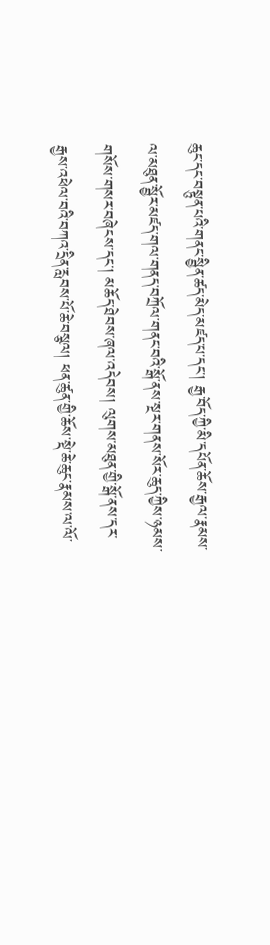ཆུང་དང་བསྟུན་པའི་གནང་སྦྱིན་ཚད་མེད་མཛད་པ་དང་། རྒྱ་བོད་ཀྱི་མི་དཔོན་ཆོས་རྒྱལ་རྣམས་ལ་མཐུན་སྦྱོར་མཛད་གལ་གནད་བཀྲོལ་གནང་བའི་སྒོ་ནས་སྔར་གནས་སོར་ཆུད་ཀྱིས་ཉམས་གསོས་གསར་བཞེངས་དང་། མཆོད་ཐེབས་ཞལ་འདེབས། ལུགས་མཐུན་གྱི་སྒོ་ནས་དར་རྒྱས་འཕེལ་བའི་བཀའ་དྲིན་རླབས་པོ་ཆེ་བསྩལ། ཕན་ཚུན་གྱི་ཆོས་སྡེ་ཆེ་ཆུང་རྣམས་ལ་ལོ་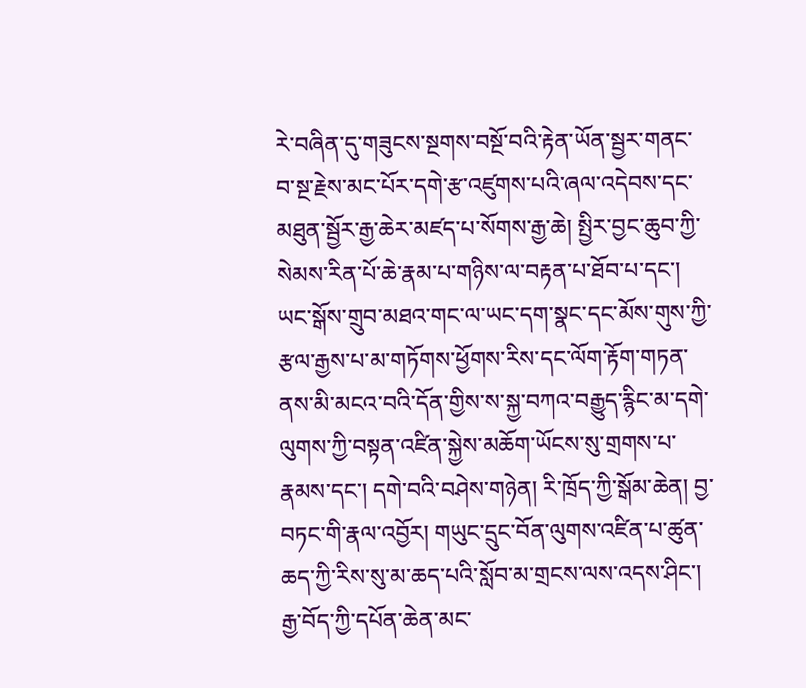རེ་བཞིན་དུ་གཟུངས་སྔགས་བསྔོ་བའི་རྟེན་ཡོན་སྦྱར་གནང་བ་སྔ་རྗེས་མང་པོར་དགེ་རྩ་འཛུགས་པའི་ཞལ་འདེབས་དང་མཐུན་སྦྱོར་རྒྱ་ཆེར་མཛད་པ་སོགས་རྒྱ་ཆེ། སྤྱིར་བྱང་ཆུབ་ཀྱི་སེམས་རིན་པོ་ཆེ་རྣམ་པ་གཉིས་ལ་བརྟན་པ་ཐོབ་པ་དང་། ཡང་སྒོས་གྲུབ་མཐའ་གང་ལ་ཡང་དག་སྣང་དང་མོས་གུས་ཀྱི་རྩལ་རྒྱས་པ་མ་གཏོགས་ཕྱོགས་རིས་དང་ལོག་རྟོག་གཏན་ནས་མི་མངའ་བའི་དོན་གྱིས་ས་སྐྱ་བཀའ་བརྒྱུད་རྙིང་མ་དགེ་ལུགས་ཀྱི་བསྟན་འཛིན་སྐྱེས་མཆོག་ཡོངས་སུ་གྲགས་པ་རྣམས་དང་། དགེ་བའི་བཤེས་གཉེན། རི་ཁྲོད་ཀྱི་སྒོམ་ཆེན། བྱ་བཏང་གི་རྣལ་འབྱོར། གཡུང་དྲུང་བོན་ལུགས་འཛིན་པ་ཚུན་ཆད་ཀྱི་རིས་སུ་མ་ཆད་པའི་སློབ་མ་གྲངས་ལས་འདས་ཤིང་། རྒྱ་བོད་ཀྱི་དཔོན་ཆེན་མང་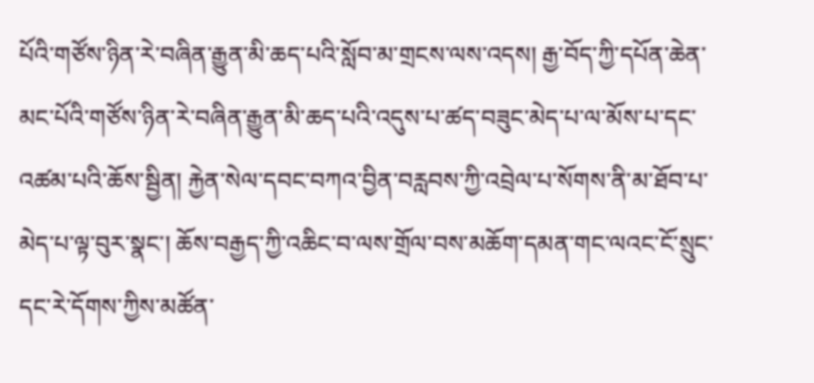པོའི་གཙོས་ཉིན་རེ་བཞིན་རྒྱུན་མི་ཆད་པའི་སློབ་མ་གྲངས་ལས་འདས། རྒྱ་བོད་ཀྱི་དཔོན་ཆེན་མང་པོའི་གཙོས་ཉིན་རེ་བཞིན་རྒྱུན་མི་ཆད་པའི་འདུས་པ་ཚད་བཟུང་མེད་པ་ལ་མོས་པ་དང་འཚམ་པའི་ཆོས་སྦྱིན། རྐྱེན་སེལ་དབང་བཀའ་བྱིན་བརླབས་ཀྱི་འབྲེལ་པ་སོགས་ནི་མ་ཐོབ་པ་མེད་པ་ལྟ་བུར་སྣང་། ཆོས་བརྒྱད་ཀྱི་འཆིང་བ་ལས་གྲོལ་བས་མཆོག་དམན་གང་ལའང་ངོ་སྲུང་དང་རེ་དོགས་ཀྱིས་མཚོན་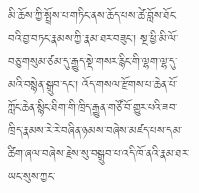མི་ཆོས་ཀྱི་སྤྲོས་པ་གཏིང་ནས་ཆོད་པས་ཚེ་བློས་ཐོང་བའི་བྱ་བཏང་རྣམས་ཀྱི་རྣམ་ཐར་བཟུང་། སྔ་ཕྱི་མི་ལོ་བཅུ་གསུམ་ཙམ་དུ་རྒྱུད་སྡེ་གསར་རྙིང་གི་ལྷག་ལྷ་དུ་མའི་བསྙེན་སྒྲུབ་དང་། འོད་གསལ་རྫོགས་པ་ཆེན་པོ་ཀློང་ཆེན་སྙིང་ཐིག་གི་ཁྲིད་རྒྱུན་གཙོ་བོ་གྱུར་པའི་ཟབ་ཁྲིད་རྣམས་རེ་རེ་བཞིན་ཉམས་བཞེས་མཛད་པས་དམ་ཚིག་ཞལ་བཞེས་རྗེས་སུ་བསྒྲུབ་པ་འདི་ཁོ་ནའི་རྣམ་ཐར་ཡང་སུས་ཀྱང་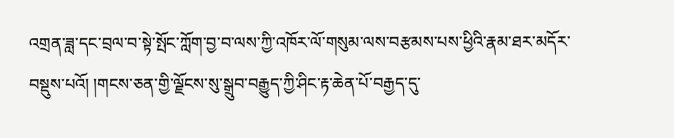འགྲན་ཟླ་དང་བྲལ་བ་སྟེ་སྤོང་ཀློག་བྱ་བ་ལས་ཀྱི་འཁོར་ལོ་གསུམ་ལས་བརྩམས་པས་ཕྱིའི་རྣམ་ཐར་མདོར་བསྡུས་པའོ། །གངས་ཅན་གྱི་ལྗོངས་སུ་སྒྲུབ་བརྒྱུད་ཀྱི་ཤིང་རྟ་ཆེན་པོ་བརྒྱད་དུ་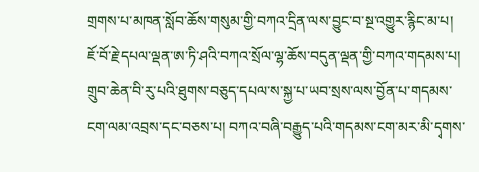གྲགས་པ་མཁན་སློབ་ཆོས་གསུམ་གྱི་བཀའ་དྲིན་ལས་བྱུང་བ་སྔ་འགྱུར་རྙིང་མ་པ། ཇོ་བོ་རྗེ་དཔལ་ལྡན་ཨ་ཏི་ཤའི་བཀའ་སྲོལ་ལྷ་ཆོས་བདུན་ལྡན་གྱི་བཀའ་གདམས་པ། གྲུབ་ཆེན་བི་རུ་པའི་ཐུགས་བཅུད་དཔལ་ས་སྐྱ་པ་ཡབ་སྲས་ལས་བྱོན་པ་གདམས་ངག་ལམ་འབྲས་དང་བཅས་པ། བཀའ་བཞི་བརྒྱུད་པའི་གདམས་ངག་མར་མི་དྭགས་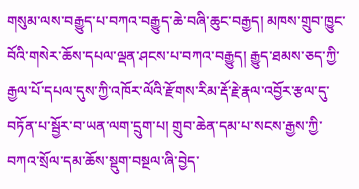གསུམ་ལས་བརྒྱུད་པ་བཀའ་བརྒྱུད་ཆེ་བཞི་ཆུང་བརྒྱད། མཁས་གྲུབ་ཁྱུང་བོའི་གསེར་ཆོས་དཔལ་ལྡན་ཤངས་པ་བཀའ་བརྒྱུད། རྒྱུད་ཐམས་ཅད་ཀྱི་རྒྱལ་པོ་དཔལ་དུས་ཀྱི་འཁོར་ལོའི་རྫོགས་རིམ་རྡོ་རྗེ་རྣལ་འབྱོར་རྩལ་དུ་བཏོན་པ་སྦྱོར་བ་ཡན་ལག་དྲུག་པ། གྲུབ་ཆེན་དམ་པ་སངས་རྒྱས་ཀྱི་བཀའ་སྲོལ་དམ་ཆོས་སྡུག་བསྔལ་ཞི་བྱེད་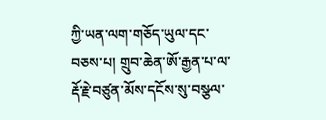ཀྱི་ཡན་ལག་གཅོད་ཡུལ་དང་བཅས་པ། གྲུབ་ཆེན་ཨོ་རྒྱན་པ་ལ་རྡོ་རྗེ་བཙུན་མོས་དངོས་སུ་བསྩལ་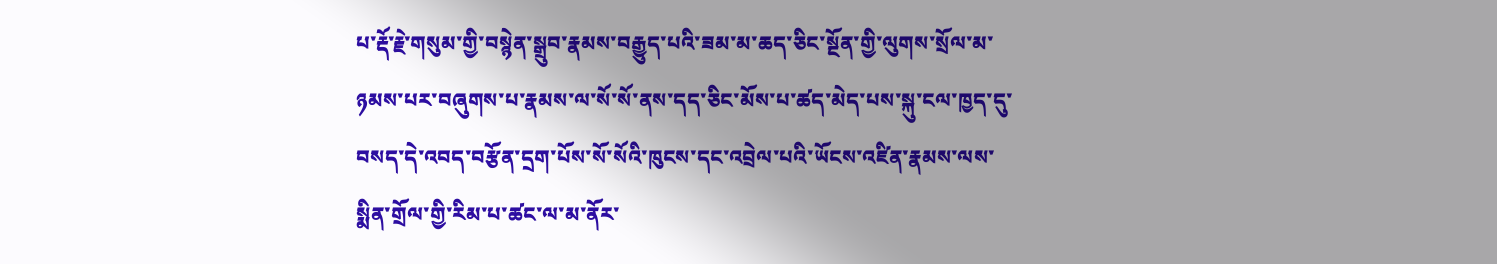པ་རྡོ་རྗེ་གསུམ་གྱི་བསྙེན་སྒྲུབ་རྣམས་བརྒྱུད་པའི་ཟམ་མ་ཆད་ཅིང་སྔོན་གྱི་ལུགས་སྲོལ་མ་ཉམས་པར་བཞུགས་པ་རྣམས་ལ་སོ་སོ་ནས་དད་ཅིང་མོས་པ་ཚད་མེད་པས་སྐུ་ངལ་ཁྱད་དུ་བསད་དེ་འབད་བརྩོན་དྲག་པོས་སོ་སོའི་ཁུངས་དང་འབྲེལ་པའི་ཡོངས་འཛིན་རྣམས་ལས་སྨིན་གྲོལ་གྱི་རིམ་པ་ཚང་ལ་མ་ནོར་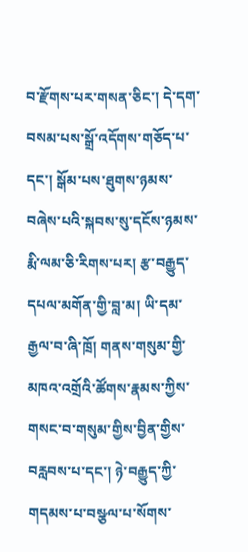བ་རྫོགས་པར་གསན་ཅིང་། དེ་དག་བསམ་པས་སྒྲོ་འདོགས་གཅོད་པ་དང་། སྒོམ་པས་ཐུགས་ཉམས་བཞེས་པའི་སྐབས་སུ་དངོས་ཉམས་རྨི་ལམ་ཅི་རིགས་པར། རྩ་བརྒྱུད་དཔལ་མགོན་གྱི་བླ་མ། ཡི་དམ་རྒྱལ་བ་ཞི་ཁྲོ། གནས་གསུམ་གྱི་མཁའ་འགྲོའི་ཚོགས་རྣམས་ཀྱིས་གསང་བ་གསུམ་གྱིས་བྱིན་གྱིས་བརླབས་པ་དང་། ཉེ་བརྒྱུད་ཀྱི་གདམས་པ་བསྩལ་པ་སོགས་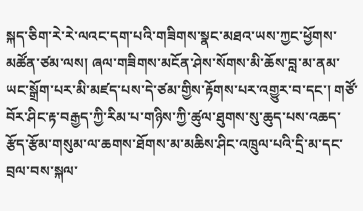སྐད་ཅིག་རེ་རེ་ལའང་དག་པའི་གཟིགས་སྣང་མཐའ་ཡས་ཀྱང་ཕྱོགས་མཚོན་ཙམ་ལས། ཞལ་གཟིགས་མངོན་ཤེས་སོགས་མི་ཆོས་བླ་མ་ནམ་ཡང་སྒྲོག་པར་མི་མཛད་པས་དེ་ཙམ་གྱིས་རྟོགས་པར་འགྱུར་བ་དང་། གཙོ་བོར་ཤིང་རྟ་བརྒྱད་ཀྱི་རིམ་པ་གཉིས་ཀྱི་ཚུལ་ཐུགས་སུ་ཆུད་པས་འཆད་རྩོད་རྩོམ་གསུམ་ལ་ཆགས་ཐོགས་མ་མཆིས་ཤིང་འཁྲུལ་པའི་དྲི་མ་དང་བྲལ་བས་སྐལ་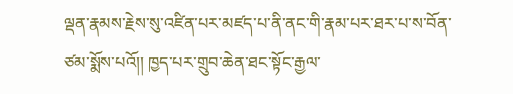ལྡན་རྣམས་རྗེས་སུ་འཛིན་པར་མཛད་པ་ནི་ནང་གི་རྣམ་པར་ཐར་པ་ས་བོན་ཙམ་སྨོས་པའོ།། ཁྱད་པར་གྲུབ་ཆེན་ཐང་སྟོང་རྒྱལ་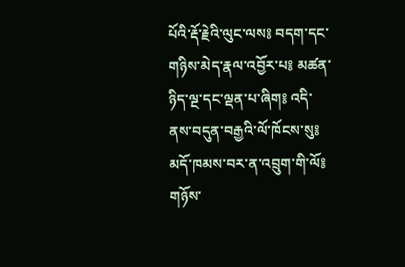པོའི་རྡོ་རྗེའི་ལུང་ལས༔ བདག་དང་གཉིས་མེད་རྣལ་འབྱོར་པ༔ མཚན་ཉིད་ལྔ་དང་ལྡན་པ་ཞིག༔ འདི་ནས་བདུན་བརྒྱའི་ལོ་ཁོངས་སུ༔ མདོ་ཁམས་བར་ན་འབྲུག་གི་ལོ༔ གཉོས་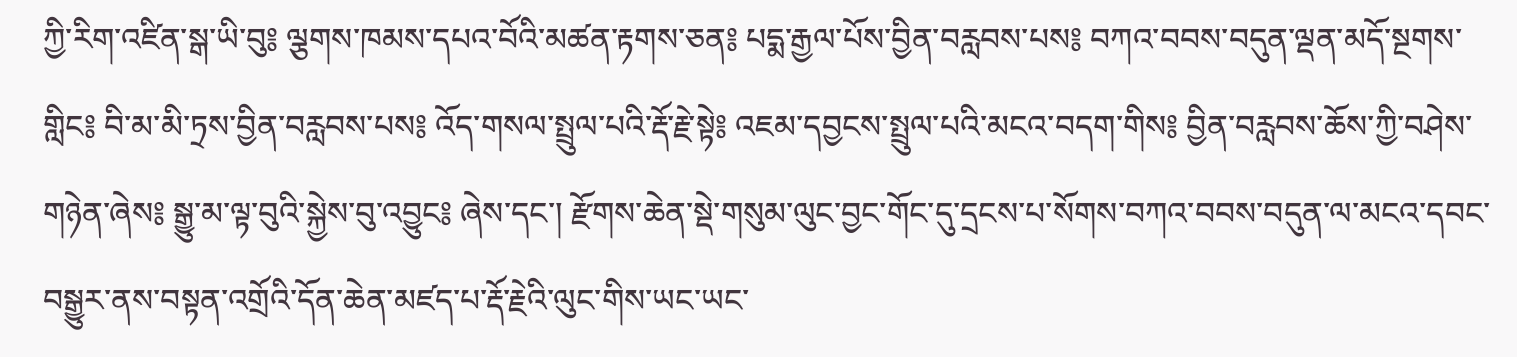ཀྱི་རིག་འཛིན་སྒ་ཡི་བུ༔ ལྕགས་ཁམས་དཔའ་བོའི་མཚན་རྟགས་ཅན༔ པདྨ་རྒྱལ་པོས་བྱིན་བརླབས་པས༔ བཀའ་བབས་བདུན་ལྡན་མདོ་སྔགས་གླིང༔ བི་མ་མི་ཏྲས་བྱིན་བརླབས་པས༔ འོད་གསལ་སྤྲུལ་པའི་རྡོ་རྗེ་སྟེ༔ འཇམ་དབྱངས་སྤྲུལ་པའི་མངའ་བདག་གིས༔ བྱིན་བརླབས་ཆོས་ཀྱི་བཤེས་གཉེན་ཞེས༔ སྒྱུ་མ་ལྟ་བུའི་སྐྱེས་བུ་འབྱུང༔ ཞེས་དང་། རྫོགས་ཆེན་སྡེ་གསུམ་ལུང་བྱང་གོང་དུ་དྲངས་པ་སོགས་བཀའ་བབས་བདུན་ལ་མངའ་དབང་བསྒྱུར་ནས་བསྟན་འགྲོའི་དོན་ཆེན་མཛད་པ་རྡོ་རྗེའི་ལུང་གིས་ཡང་ཡང་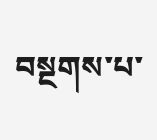བསྔགས་པ་